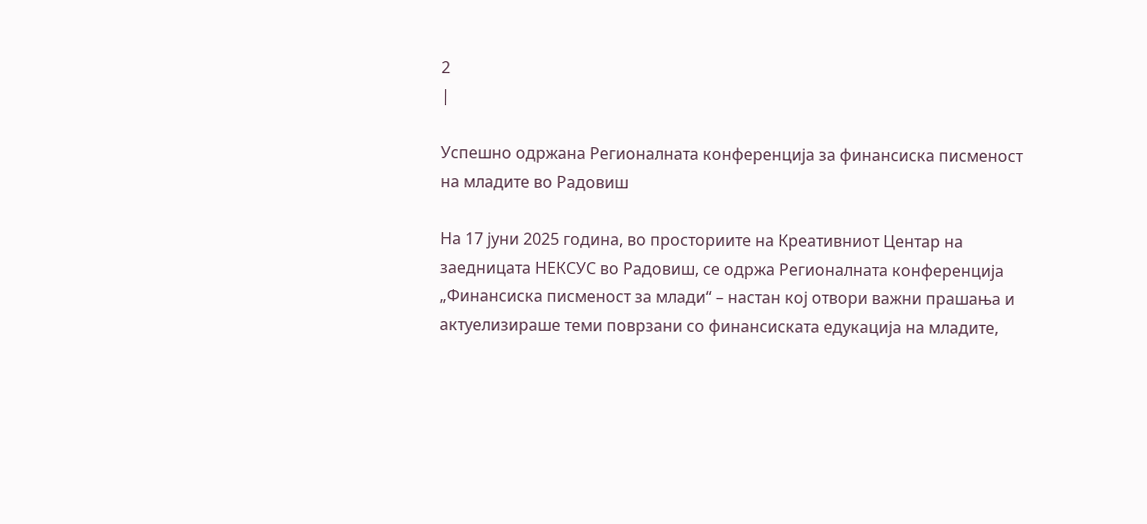2
|

Успешно одржана Регионалната конференција за финансиска писменост на младите во Радовиш

На 17 јуни 2025 година, во просториите на Креативниот Центар на заедницата НЕКСУС во Радовиш, се одржа Регионалната конференција „Финансиска писменост за млади“ – настан кој отвори важни прашања и актуелизираше теми поврзани со финансиската едукација на младите,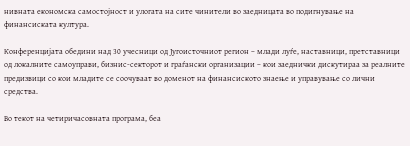нивната економска самостојност и улогата на сите чинители во заедницата во подигнување на финансиската култура.

Конференцијата обедини над 30 учесници од Југоисточниот регион – млади луѓе, наставници, претставници од локалните самоуправи, бизнис-секторот и граѓански организации – кои заеднички дискутираа за реалните предизвици со кои младите се соочуваат во доменот на финансиското знаење и управување со лични средства.

Во текот на четиричасовната програма, беа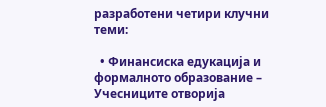разработени четири клучни теми:

  • Финансиска едукација и формалното образование – Учесниците отворија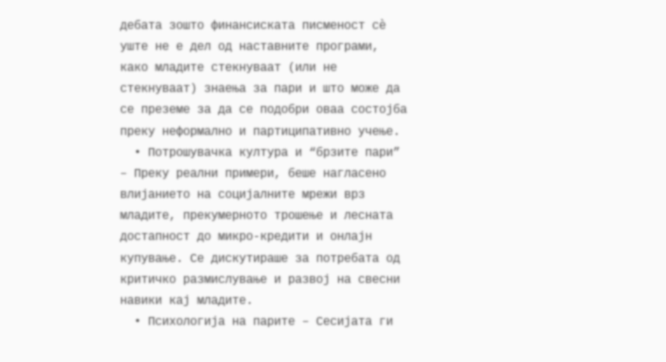дебата зошто финансиската писменост сè уште не е дел од наставните програми, како младите стекнуваат (или не стекнуваат) знаења за пари и што може да се преземе за да се подобри оваа состојба преку неформално и партиципативно учење.
  • Потрошувачка култура и “брзите пари” – Преку реални примери, беше нагласено влијанието на социјалните мрежи врз младите, прекумерното трошење и лесната достапност до микро-кредити и онлајн купување. Се дискутираше за потребата од критичко размислување и развој на свесни навики кај младите.
  • Психологија на парите – Сесијата ги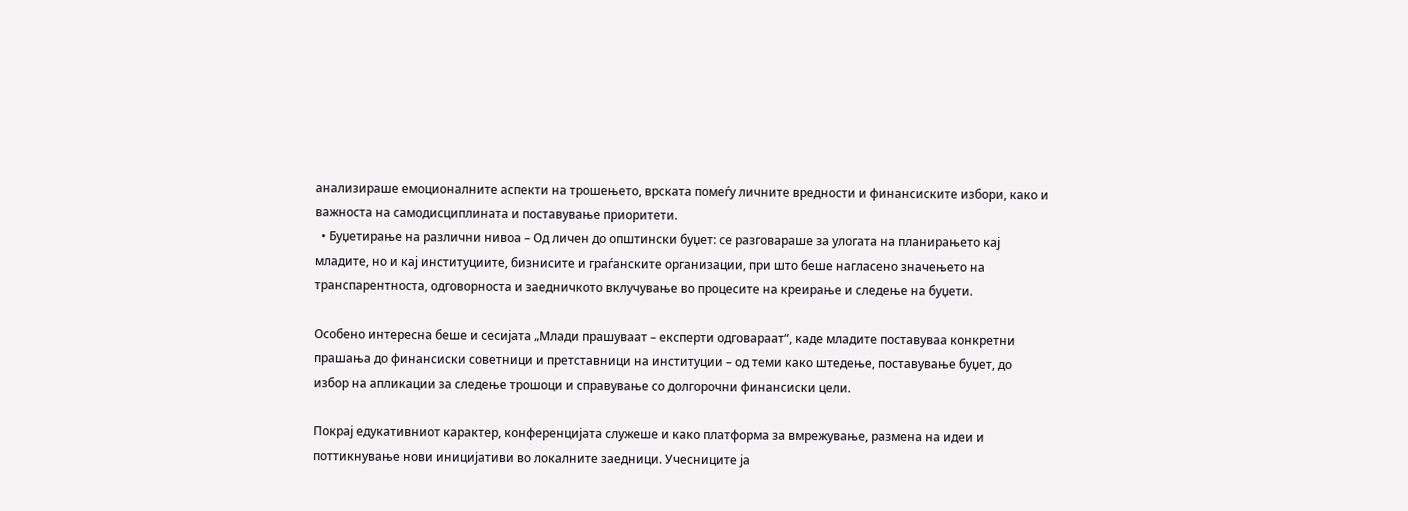анализираше емоционалните аспекти на трошењето, врската помеѓу личните вредности и финансиските избори, како и важноста на самодисциплината и поставување приоритети.
  • Буџетирање на различни нивоа – Од личен до општински буџет: се разговараше за улогата на планирањето кај младите, но и кај институциите, бизнисите и граѓанските организации, при што беше нагласено значењето на транспарентноста, одговорноста и заедничкото вклучување во процесите на креирање и следење на буџети.

Особено интересна беше и сесијата „Млади прашуваат – експерти одговараат“, каде младите поставуваа конкретни прашања до финансиски советници и претставници на институции – од теми како штедење, поставување буџет, до избор на апликации за следење трошоци и справување со долгорочни финансиски цели.

Покрај едукативниот карактер, конференцијата служеше и како платформа за вмрежување, размена на идеи и поттикнување нови иницијативи во локалните заедници. Учесниците ја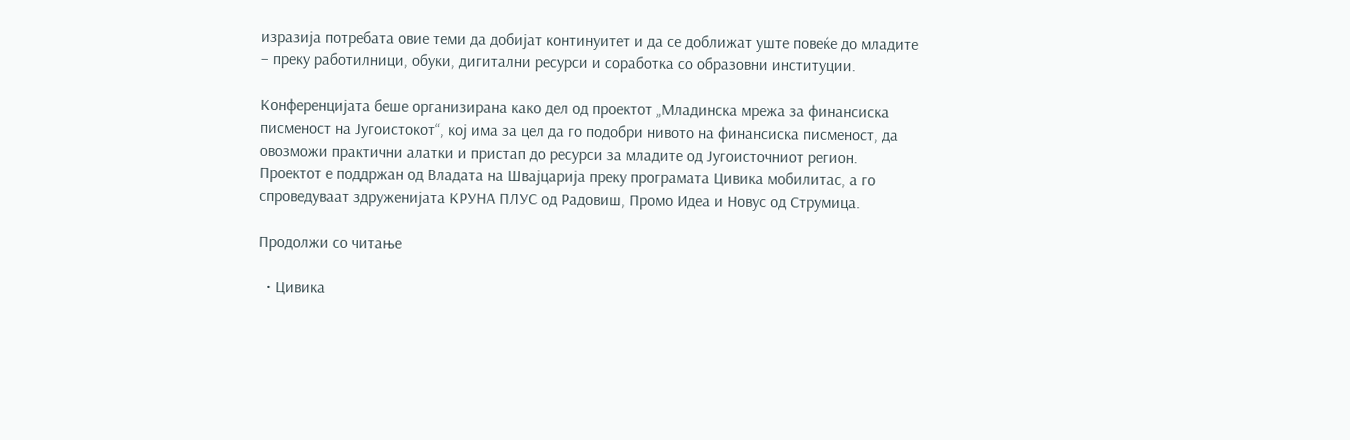изразија потребата овие теми да добијат континуитет и да се доближат уште повеќе до младите – преку работилници, обуки, дигитални ресурси и соработка со образовни институции.

Конференцијата беше организирана како дел од проектот „Младинска мрежа за финансиска писменост на Југоистокот“, кој има за цел да го подобри нивото на финансиска писменост, да овозможи практични алатки и пристап до ресурси за младите од Југоисточниот регион. Проектот е поддржан од Владата на Швајцарија преку програмата Цивика мобилитас, а го спроведуваат здруженијата КРУНА ПЛУС од Радовиш, Промо Идеа и Новус од Струмица.

Продолжи со читање

  • Цивика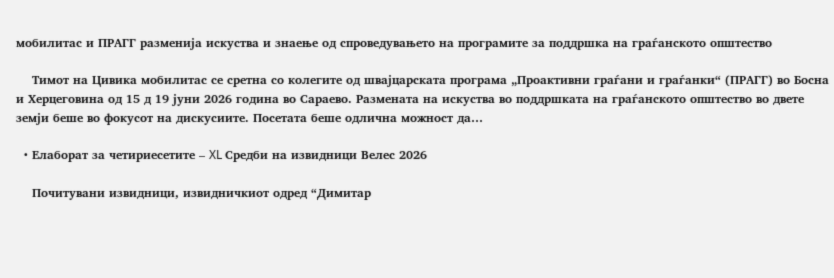мобилитас и ПРАГГ разменија искуства и знаење од спроведувањето на програмите за поддршка на граѓанското општество

    Тимот на Цивика мобилитас се сретна со колегите од швајцарската програма „Проактивни граѓани и граѓанки“ (ПРАГГ) во Босна и Херцеговина од 15 д 19 јуни 2026 година во Сараево. Размената на искуства во поддршката на граѓанското општество во двете земји беше во фокусот на дискусиите. Посетата беше одлична можност да…

  • Елаборат за четириесетите – XL Средби на извидници Велес 2026

    Почитувани извидници, извидничкиот одред “Димитар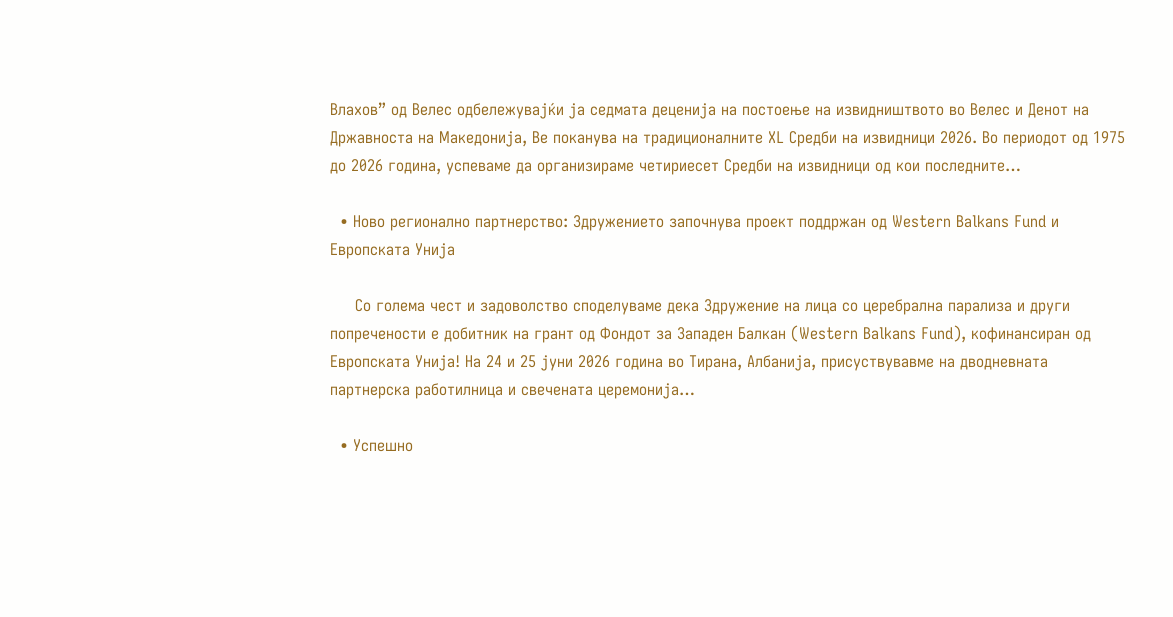Влахов” од Велес одбележувајќи ја седмата деценија на постоење на извидништвото во Велес и Денот на Државноста на Македонија, Ве поканува на традиционалните XL Средби на извидници 2026. Во периодот од 1975 до 2026 година, успевaме да организираме четириесет Средби на извидници од кои последните…

  • Ново регионално партнерство: Здружението започнува проект поддржан од Western Balkans Fund и Европската Унија

     Со голема чест и задоволство споделуваме дека Здружение на лица со церебрална парализа и други попречености е добитник на грант од Фондот за Западен Балкан (Western Balkans Fund), кофинансиран од Европската Унија! На 24 и 25 јуни 2026 година во Тирана, Албанија, присуствувавме на дводневната партнерска работилница и свечената церемонија…

  • Успешно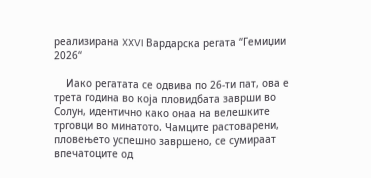реализирана XXVI Вардарска регата “Гемиџии 2026“

    Иако регатата се одвива по 26-ти пат, ова е трета година во која пловидбата заврши во Солун, идентично како онаа на велешките трговци во минатото. Чамците растоварени, пловењето успешно завршено, се сумираат впечатоците од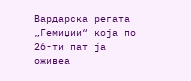Вардарска регата „Гемиџии“ која по 26-ти пат ја оживеа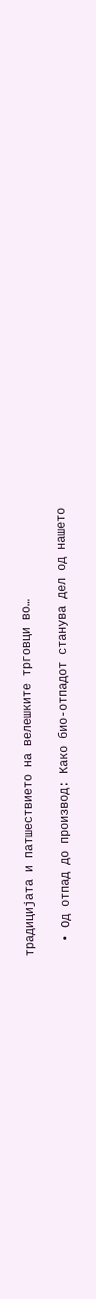традицијата и патшествието на велешките трговци во…

  • Од отпад до производ: Како био-отпадот станува дел од нашето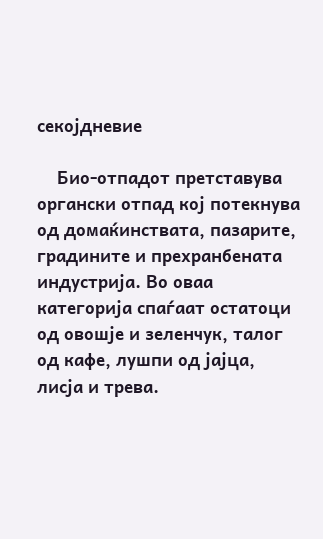секојдневие

    Био-отпадот претставува органски отпад кој потекнува од домаќинствата, пазарите, градините и прехранбената индустрија. Во оваа категорија спаѓаат остатоци од овошје и зеленчук, талог од кафе, лушпи од јајца, лисја и трева.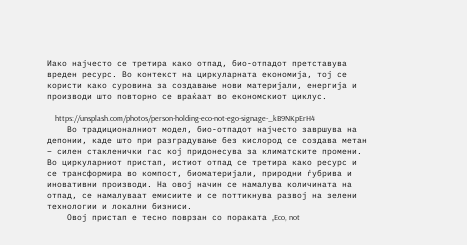Иако најчесто се третира како отпад, био-отпадот претставува вреден ресурс. Во контекст на циркуларната економија, тој се користи како суровина за создавање нови материјали, енергија и производи што повторно се враќаат во економскиот циклус.

    https://unsplash.com/photos/person-holding-eco-not-ego-signage-_kB9NKpErH4
    Во традиционалниот модел, био-отпадот најчесто завршува на депонии, каде што при разградување без кислород се создава метан – силен стакленички гас кој придонесува за климатските промени. Во циркуларниот пристап, истиот отпад се третира како ресурс и се трансформира во компост, биоматеријали, природни ѓубрива и иновативни производи. На овој начин се намалува количината на отпад, се намалуваат емисиите и се поттикнува развој на зелени технологии и локални бизниси.
    Овој пристап е тесно поврзан со пораката „Eco, not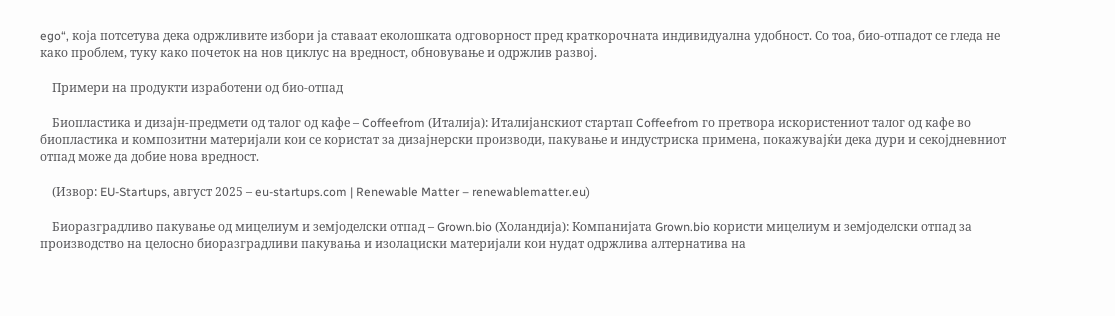ego“, која потсетува дека одржливите избори ја ставаат еколошката одговорност пред краткорочната индивидуална удобност. Со тоа, био-отпадот се гледа не како проблем, туку како почеток на нов циклус на вредност, обновување и одржлив развој.

    Примери на продукти изработени од био-отпад

    Биопластика и дизајн-предмети од талог од кафе – Coffeefrom (Италија): Италијанскиот стартап Coffeefrom го претвора искористениот талог од кафе во биопластика и композитни материјали кои се користат за дизајнерски производи, пакување и индустриска примена, покажувајќи дека дури и секојдневниот отпад може да добие нова вредност.

    (Извор: EU-Startups, август 2025 – eu-startups.com | Renewable Matter – renewablematter.eu)

    Биоразградливо пакување од мицелиум и земјоделски отпад – Grown.bio (Холандија): Компанијата Grown.bio користи мицелиум и земјоделски отпад за производство на целосно биоразградливи пакувања и изолациски материјали кои нудат одржлива алтернатива на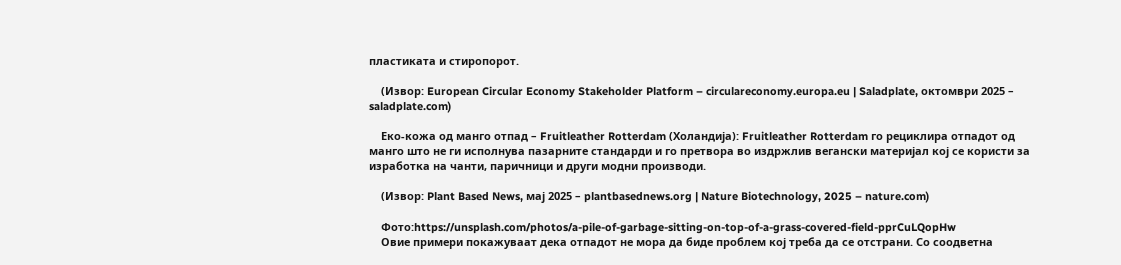пластиката и стиропорот.

    (Извор: European Circular Economy Stakeholder Platform – circulareconomy.europa.eu | Saladplate, октомври 2025 – saladplate.com)

    Еко-кожа од манго отпад – Fruitleather Rotterdam (Холандија): Fruitleather Rotterdam го рециклира отпадот од манго што не ги исполнува пазарните стандарди и го претвора во издржлив вегански материјал кој се користи за изработка на чанти, паричници и други модни производи.

    (Извор: Plant Based News, мај 2025 – plantbasednews.org | Nature Biotechnology, 2025 – nature.com)

    Фото:https://unsplash.com/photos/a-pile-of-garbage-sitting-on-top-of-a-grass-covered-field-pprCuLQopHw
    Овие примери покажуваат дека отпадот не мора да биде проблем кој треба да се отстрани. Со соодветна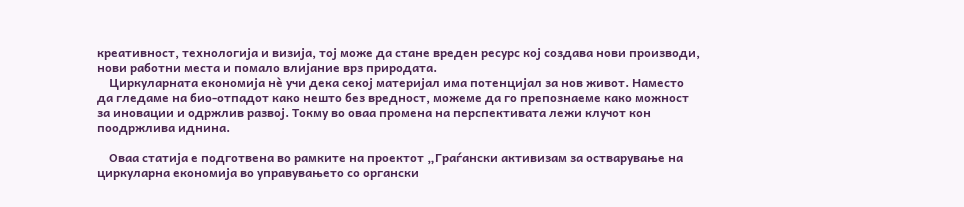креативност, технологија и визија, тој може да стане вреден ресурс кој создава нови производи, нови работни места и помало влијание врз природата.
    Циркуларната економија нè учи дека секој материјал има потенцијал за нов живот. Наместо да гледаме на био-отпадот како нешто без вредност, можеме да го препознаеме како можност за иновации и одржлив развој. Токму во оваа промена на перспективата лежи клучот кон поодржлива иднина.

    Оваа статија е подготвена во рамките на проектот „Граѓански активизам за остварување на циркуларна економија во управувањето со органски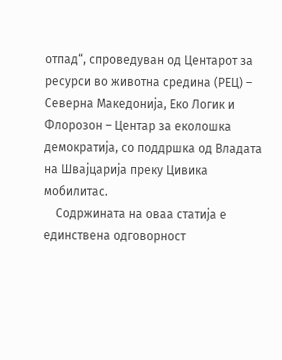отпад“, спроведуван од Центарот за ресурси во животна средина (РЕЦ) – Северна Македонија, Еко Логик и Флорозон – Центар за еколошка демократија, со поддршка од Владата на Швајцарија преку Цивика мобилитас.
    Содржината на оваа статија е единствена одговорност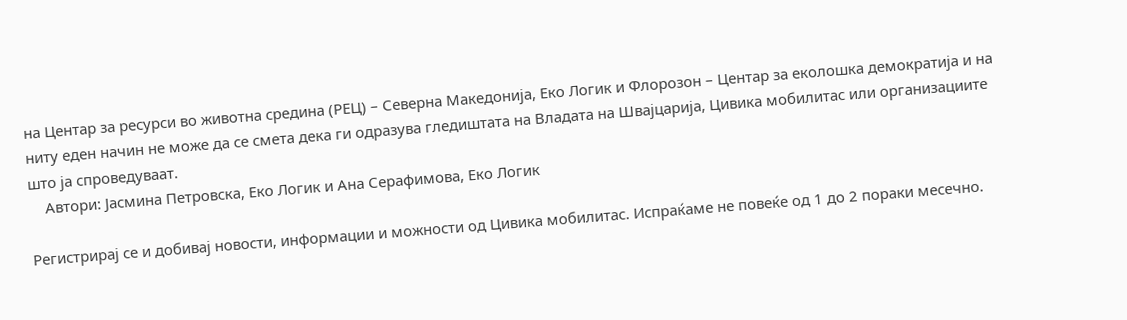на Центар за ресурси во животна средина (РЕЦ) – Северна Македонија, Еко Логик и Флорозон – Центар за еколошка демократија и на ниту еден начин не може да се смета дека ги одразува гледиштата на Владата на Швајцарија, Цивика мобилитас или организациите што ја спроведуваат.
    Автори: Јасмина Петровска, Еко Логик и Ана Серафимова, Еко Логик

Регистрирај се и добивај новости, информации и можности од Цивика мобилитас. Испраќаме не повеќе од 1 до 2 пораки месечно.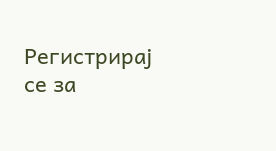Регистрирај се за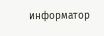информатор